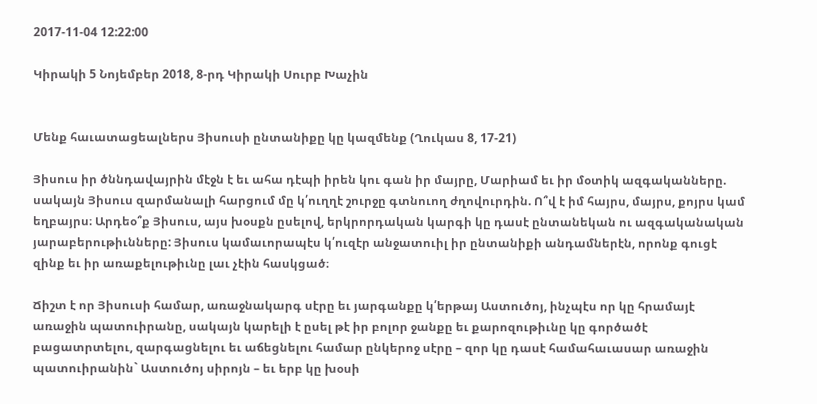2017-11-04 12:22:00

Կիրակի 5 Նոյեմբեր 2018, 8-րդ Կիրակի Սուրբ Խաչին


Մենք հաւատացեալներս Յիսուսի ընտանիքը կը կազմենք (Ղուկաս 8, 17-21)

Յիսուս իր ծննդավայրին մէջն է եւ ահա դէպի իրեն կու գան իր մայրը, Մարիամ եւ իր մօտիկ ազգականները. սակայն Յիսուս զարմանալի հարցում մը կ՛ուղղէ շուրջը գտնուող ժղովուրդին. Ո՞վ է իմ հայրս, մայրս, քոյրս կամ եղբայրս։ Արդեօ՞ք Յիսուս, այս խօսքն ըսելով, երկրորդական կարգի կը դասէ ընտանեկան ու ազգականական յարաբերութիւնները: Յիսուս կամաւորապէս կ՛ուզէր անջատուիլ իր ընտանիքի անդամներէն, որոնք գուցէ զինք եւ իր առաքելութիւնը լաւ չէին հասկցած։

Ճիշտ է որ Յիսուսի համար, առաջնակարգ սէրը եւ յարգանքը կ՛երթայ Աստուծոյ, ինչպէս որ կը հրամայէ առաջին պատուիրանը, սակայն կարելի է ըսել թէ իր բոլոր ջանքը եւ քարոզութիւնը կը գործածէ բացատրտելու, զարգացնելու եւ աճեցնելու համար ընկերոջ սէրը – զոր կը դասէ համահաւասար առաջին պատուիրանին` Աստուծոյ սիրոյն – եւ երբ կը խօսի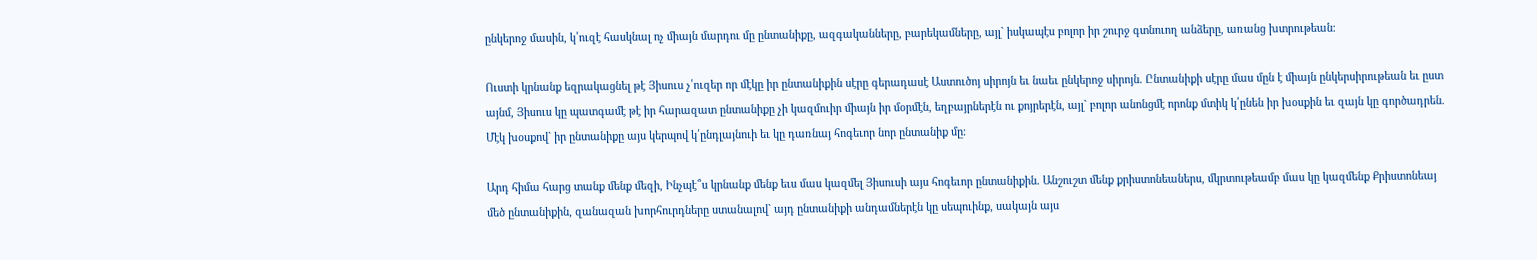ընկերոջ մասին, կ՛ուզէ հասկնալ ոչ միայն մարդու մը ընտանիքը, ազգականները, բարեկամները, այլ` իսկապէս բոլոր իր շուրջ գտնուող անձերը, առանց խտրութեան։

Ուստի կրնանք եզրակացնել թէ Յիսուս չ՛ուզեր որ մէկը իր ընտանիքին սէրը գերադասէ Աստուծոյ սիրոյն եւ նաեւ ընկերոջ սիրոյն. Ընտանիքի սէրը մաս մըն է միայն ընկերսիրութեան եւ ըստ այնմ, Յիսուս կը պատգամէ թէ իր հարազատ ընտանիքը չի կազմուիր միայն իր մօրմէն, եղբայրներէն ու քոյրերէն, այլ` բոլոր անոնցմէ որոնք մտիկ կ՛ընեն իր խօսքին եւ զայն կը գործադրեն. Մէկ խօսքով` իր ընտանիքը այս կերպով կ՛ընդլայնուի եւ կը դառնայ հոգեւոր նոր ընտանիք մը։

Արդ հիմա հարց տանք մենք մեզի, Ինչպէ՞ս կրնանք մենք եւս մաս կազմել Յիսուսի այս հոգեւոր ընտանիքին. Անշուշտ մենք քրիստոնեաներս, մկրտութեամբ մաս կը կազմենք Քրիստոնեայ մեծ ընտանիքին, զանազան խորհուրդները ստանալով` այդ ընտանիքի անդամներէն կը սեպուինք, սակայն այս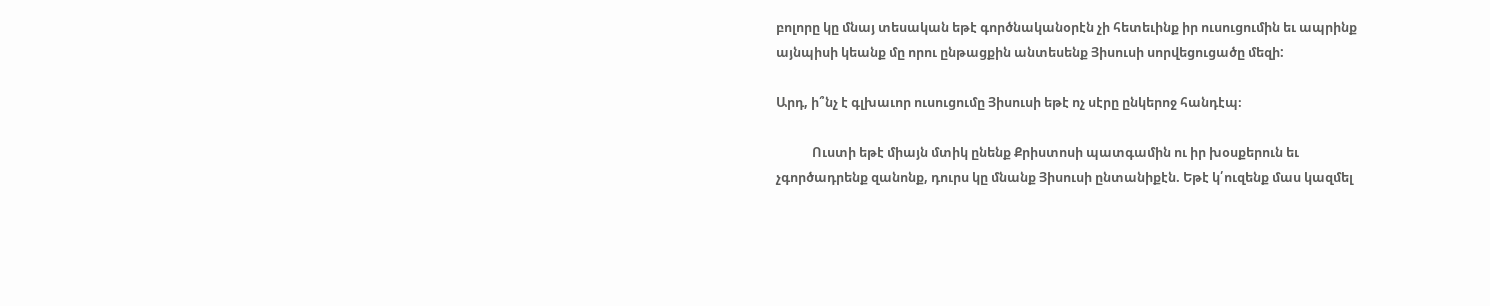բոլորը կը մնայ տեսական եթէ գործնականօրէն չի հետեւինք իր ուսուցումին եւ ապրինք այնպիսի կեանք մը որու ընթացքին անտեսենք Յիսուսի սորվեցուցածը մեզի:

Արդ, ի՞նչ է գլխաւոր ուսուցումը Յիսուսի եթէ ոչ սէրը ընկերոջ հանդէպ։

            Ուստի եթէ միայն մտիկ ընենք Քրիստոսի պատգամին ու իր խօսքերուն եւ չգործադրենք զանոնք, դուրս կը մնանք Յիսուսի ընտանիքէն. Եթէ կ՛ուզենք մաս կազմել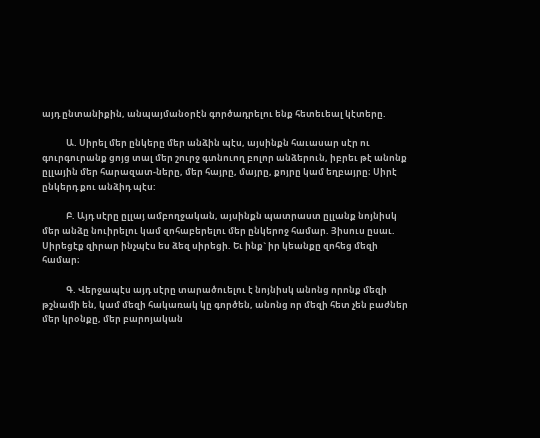այդ ընտանիքին, անպայմանօրէն գործադրելու ենք հետեւեալ կէտերը.

            Ա. Սիրել մեր ընկերը մեր անձին պէս, այսինքն հաւասար սէր ու գուրգուրանք ցոյց տալ մեր շուրջ գտնուող բոլոր անձերուն, իբրեւ թէ անոնք ըլլային մեր հարազատ-ները, մեր հայրը, մայրը, քոյրը կամ եղբայրը։ Սիրէ ընկերդ քու անձիդ պէս:

            Բ. Այդ սէրը ըլլայ ամբողջական, այսինքն պատրաստ ըլլանք նոյնիսկ մեր անձը նուիրելու կամ զոհաբերելու մեր ընկերոջ համար. Յիսուս ըսաւ. Սիրեցէք զիրար ինչպէս ես ձեզ սիրեցի. Եւ ինք` իր կեանքը զոհեց մեզի համար։

            Գ. Վերջապէս այդ սէրը տարածուելու է նոյնիսկ անոնց որոնք մեզի թշնամի են, կամ մեզի հակառակ կը գործեն, անոնց որ մեզի հետ չեն բաժներ մեր կրօնքը, մեր բարոյական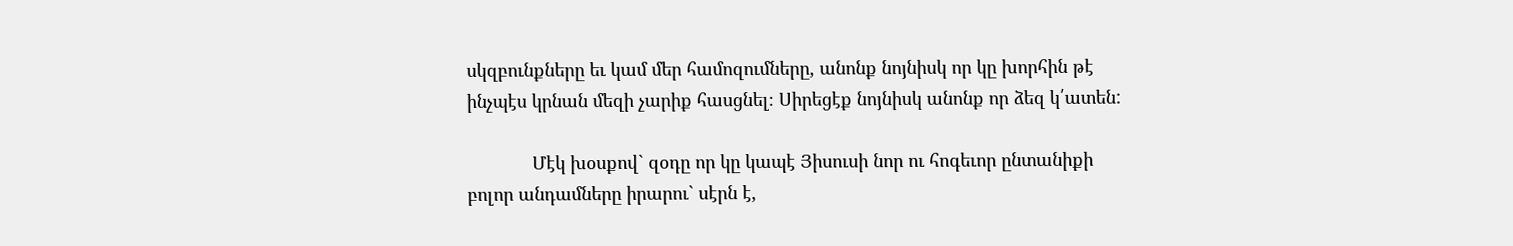սկզբունքները եւ կամ մեր համոզումները, անոնք նոյնիսկ որ կը խորհին թէ ինչպէս կրնան մեզի չարիք հասցնել։ Սիրեցէք նոյնիսկ անոնք որ ձեզ կ՛ատեն:

             Մէկ խօսքով` զօդը որ կը կապէ Յիսուսի նոր ու հոգեւոր ընտանիքի բոլոր անդամները իրարու` սէրն է,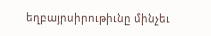եղբայրսիրութիւնը մինչեւ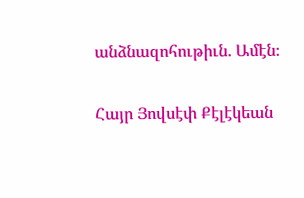անձնազոհութիւն. Ամէն։

Հայր Յովսէփ Քէլէկեան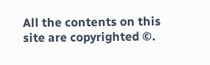All the contents on this site are copyrighted ©.